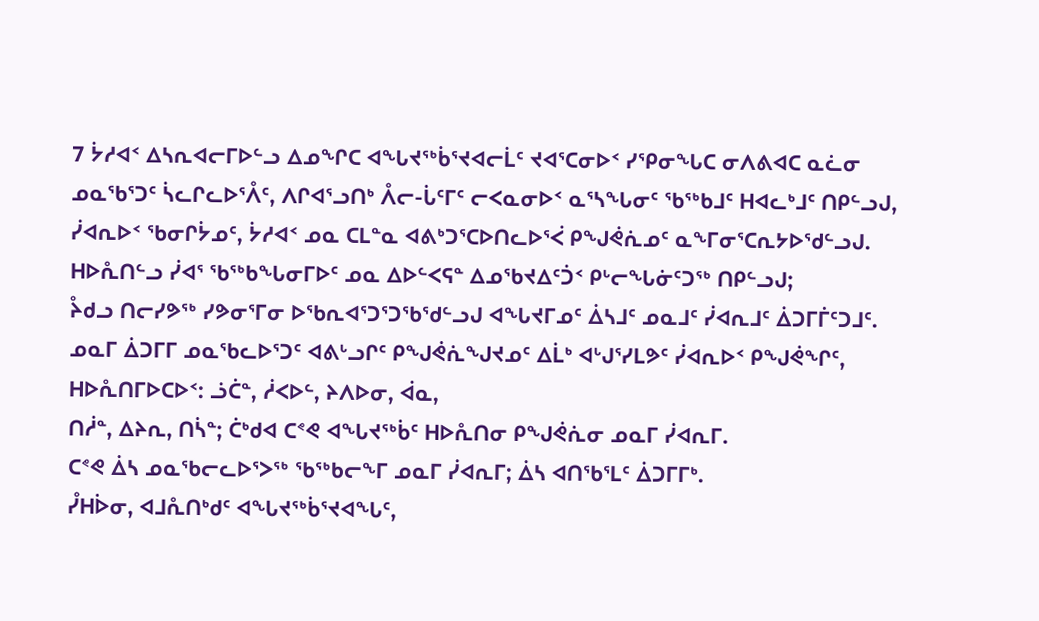7 ᔮᓱᐊᑉ ᐃᓴᕆᐊᓕᒥᐅᓪᓗ ᐃᓄᖏᑕ ᐊᖓᔪᖅᑳᕐᔪᐊᓕᒫᑦ ᔪᐊᕐᑕᓂᐅᑉ ᓯᕿᓂᖓᑕ ᓂᐱᕕᐊᑕ ᓇᓛᓂ ᓄᓇᖃᕐᑐᑦ ᓵᓚᒋᓚᐅᕐᐰᑦ, ᐱᒋᐊᕐᓗᑎᒃ ᐰᓕ-ᒑᑦᒥᑦ ᓕᐸᓇᓂᐅᑉ ᓇᕐᓴᖓᓂᑦ ᖃᖅᑲᒧᑦ ᕼᐊᓚᒃᒧᑦ ᑎᑭᓪᓗᒍ, ᓰᐊᕆᐅᑉ ᖃᓂᒋᔮᓄᑦ, ᔮᓱᐊᑉ ᓄᓇ ᑕᒪᓐᓇ ᐊᕕᒃᑐᕐᑕᐅᑎᓚᐅᕐᐹ ᑭᖑᕚᕇᓄᑦ ᓇᖕᒥᓂᕐᑕᕆᔭᐅᖁᓪᓗᒍ.
ᕼᐅᕅᑎᓪᓗ ᓰᐊᕐ ᖃᖅᑲᖓᓂᒥᐅᑦ ᓄᓇ ᐃᐅᓪᐸᕋᓐ ᐃᓄᖃᔪᐃᑦᑑᑉ ᑭᒡᓕᖓᓃᑦᑐᖅ ᑎᑭᓪᓗᒍ;
ᔧᑯᓗ ᑎᓕᓯᕗᖅ ᓯᕗᓂᕐᒥᓂ ᐅᖃᕆᐊᕐᑐᕐᑐᖃᖁᓪᓗᒍ ᐊᖓᔪᒥᓄᑦ ᐄᓴᒧᑦ ᓄᓇᒧᑦ ᓰᐊᕆᒧᑦ ᐄᑐᒥᒦᑦᑐᒧᑦ.
ᓄᓇᒥ ᐄᑐᒥᒥ ᓄᓇᖃᓚᐅᕐᑐᑦ ᐊᕕᒡᓗᒋᑦ ᑭᖑᕚᕇᖑᔪᓄᑦ ᐃᒫᒃ ᐊᒡᒍᕐᓯᒪᕗᑦ ᓰᐊᕆᐅᑉ ᑭᖑᕚᖏᑦ, ᕼᐅᕅᑎᒥᐅᑕᐅᑉ: ᓘᑖᓐ, ᓲᐸᐅᓪ, ᔨᐱᐅᓂ, ᐋᓇ,
ᑎᓲᓐ, ᐃᔨᕆ, ᑎᓵᓐ; ᑖᒃᑯᐊ ᑕᕝᕙ ᐊᖓᔪᖅᑳᑦ ᕼᐅᕅᑎᓂ ᑭᖑᕚᕇᓂ ᓄᓇᒥ ᓰᐊᕆᒥ.
ᑕᕝᕙ ᐄᓴ ᓄᓇᖃᓕᓚᐅᕐᐳᖅ ᖃᖅᑲᓕᖕᒥ ᓄᓇᒥ ᓰᐊᕆᒥ; ᐄᓴ ᐊᑎᖃᕐᒪᑦ ᐄᑐᒥᒥᒃ.
ᓮᕼᐆᓂ, ᐊᒧᕅᑎᒃᑯᑦ ᐊᖓᔪᖅᑳᕐᔪᐊᖓᑦ,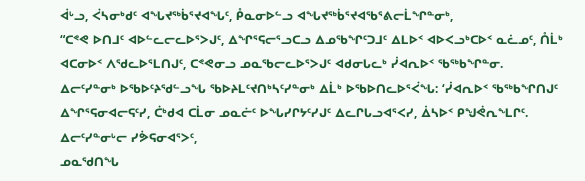ᐋᒡᓗ, ᐹᓴᓂᒃᑯᑦ ᐊᖓᔪᖅᑳᕐᔪᐊᖓᑦ, ᑬᓇᓂᐅᓪᓗ ᐊᖓᔪᖅᑳᕐᔪᐊᖃᕐᕕᓕᒫᖏᓐᓂᒃ,
“ᑕᕝᕙ ᐅᑎᒧᑦ ᐊᐅᓪᓚᓕᓚᐅᕐᐳᒍᑦ, ᐃᖏᕐᕋᓕᕐᓗᑕᓗ ᐃᓄᖃᖏᑦᑐᒧᑦ ᐃᒪᐅᑉ ᐊᐅᐸᓗᒃᑕᐅᑉ ᓇᓛᓄᑦ, ᑍᒫᒃ ᐊᑕᓂᐅᑉ ᐱᖁᓚᐅᕐᒪᑎᒍᑦ, ᑕᕝᕙᓂᓗ ᓄᓇᖃᓕᓚᐅᕐᐳᒍᑦ ᐊᑯᓂᒐᓚᒃ ᓰᐊᕆᐅᑉ ᖃᖅᑲᖏᓐᓂ.
ᐃᓕᑦᓯᓐᓂᒃ ᐅᖃᐅᑦᔨᖁᓪᓗᖓ ᖃᐅᔨᒪᑦᔪᑎᒃᓴᑦᓯᓐᓂᒃ ᐃᒫᒃ ᐅᖃᐅᑎᓚᐅᕐᐹᖓ: ‘ᓰᐊᕆᐅᑉ ᖃᖅᑲᖏᑎᒍᑦ ᐃᖏᕐᕋᓂᐊᓕᕋᑦᓯ, ᑖᒃᑯᐊ ᑕᒫᓂ ᓄᓇᓖᑦ ᐅᖓᓯᒋᔭᑦᓯᒍᑦ ᐃᓚᒋᒐᓗᐊᕐᐸᓯ, ᐄᓴᐅᑉ ᑭᖑᕚᕆᖕᒪᒋᑦ. ᐃᓕᑦᓯᓐᓂᒡᓕ ᓯᕘᕋᓂᐊᕐᐳᑦ,
ᓄᓇᖁᑎᖓ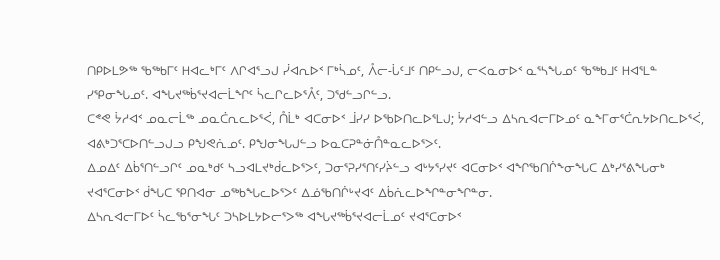ᑎᑭᐅᒪᕗᖅ ᖃᖅᑲᒥᑦ ᕼᐊᓚᒃᒥᑦ ᐱᒋᐊᕐᓗᒍ ᓰᐊᕆᐅᑉ ᒥᒃᓵᓄᑦ, ᐰᓕ-ᒑᑦᒧᑦ ᑎᑭᓪᓗᒍ, ᓕᐸᓇᓂᐅᑉ ᓇᕐᓴᖓᓄᑦ ᖃᖅᑲᒧᑦ ᕼᐊᕐᒪᓐ ᓯᕿᓂᖓᓄᑦ. ᐊᖓᔪᖅᑳᕐᔪᐊᓕᒫᖏᑦ ᓵᓚᒋᓚᐅᕐᐰᑦ, ᑐᖁᓪᓗᒋᓪᓗ.
ᑕᕝᕙ ᔮᓱᐊᑉ ᓄᓇᓕᒫᖅ ᓄᓇᑖᕆᓚᐅᕐᐹ, ᑍᒫᒃ ᐊᑕᓂᐅᑉ ᒨᓯᓯ ᐅᖃᐅᑎᓚᐅᕐᒪᒍ; ᔮᓱᐊᓪᓗ ᐃᓴᕆᐊᓕᒥᐅᓄᑦ ᓇᖕᒥᓂᕐᑖᕆᔭᐅᑎᓚᐅᕐᐹ, ᐊᕕᒃᑐᕐᑕᐅᑎᓪᓗᒍᓗ ᑭᖑᕙᕇᓄᑦ. ᑭᖑᓂᖓᒍᓪᓗ ᐅᓇᑕᕈᓐᓃᑍᓐᓇᓚᐅᕐᐳᑦ.
ᐃᓄᐃᑦ ᐃᑳᕐᑎᓪᓗᒋᑦ ᓄᓇᒃᑯᑦ ᓴᓗᐊᒪᔪᒃᑰᓚᐅᕐᐳᑦ, ᑐᓂᕐᕈᓯᕐᑎᑦᓯᔩᓪᓗ ᐊᒡᔭᕐᓯᔪᑦ ᐊᑕᓂᐅᑉ ᐊᖏᖃᑎᒌᖕᓂᖓᑕ ᐃᒃᓯᕐᕕᖓᓂᒃ ᔪᐊᕐᑕᓂᐅᑉ ᑰᖓᑕ ᕿᑎᐊᓂ ᓄᖅᑲᖓᓚᐅᕐᐳᑦ ᐃᓅᖃᑎᒌᒡᔪᐊᑦ ᐃᑳᕇᓚᐅᖏᓐᓂᖏᓐᓂ.
ᐃᓴᕆᐊᓕᒥᐅᑦ ᓵᓚᖃᕐᓂᖓᑦ ᑐᓴᐅᒪᔭᐅᓕᕐᐳᖅ ᐊᖓᔪᖅᑳᕐᔪᐊᓕᒫᓄᑦ ᔪᐊᕐᑕᓂᐅᑉ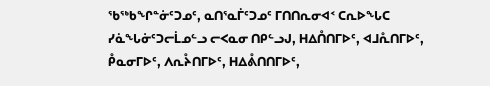ᖃᖅᑲᖏᓐᓃᑦᑐᓄᑦ, ᓇᑎᕐᓇᒦᑦᑐᓄᑦ ᒥᑎᑎᕆᓂᐊᑉ ᑕᕆᐅᖓᑕ ᓯᓈᖓᓃᑦᑐᓕᒫᓄᓪᓗ ᓕᐸᓇᓂ ᑎᑭᓪᓗᒍ, ᕼᐃᑍᑎᒥᐅᑦ, ᐊᒧᕅᑎᒥᐅᑦ, ᑬᓇᓂᒥᐅᑦ, ᐱᕆᔧᑎᒥᐅᑦ, ᕼᐃᕔᑎᑎᒥᐅᑦ,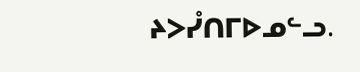ᔨᐳᓮᑎᒥᐅᓄᓪᓗ.